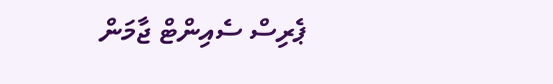ޕެރިސް ސެއިންޓް ޖާމަން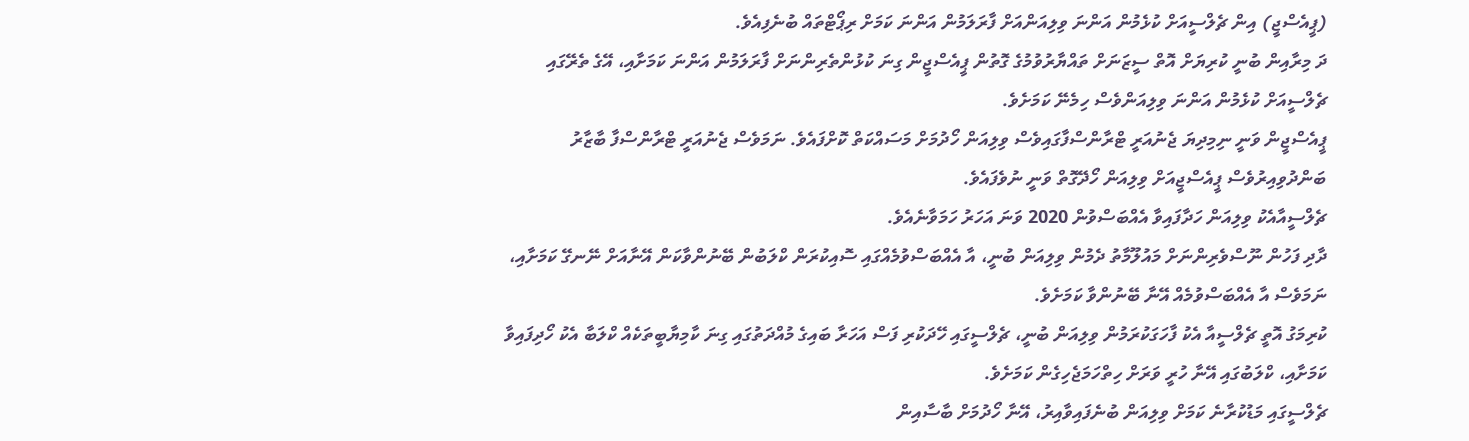(ޕީއެސްޖީ) އިން ޗެލްސީއަށް ކުޅެމުން އަންނަ ވިލިއަންއަށް ފާރަލަމުން އަންނަ ކަމަށް ރިޕޯޓްތައް ބުނެފިއެވެ.
ދަ މިރާއިން ބުނީ ކުރިޔަށް އޮތް ސީޒަނަށް ތައްޔާރުވުމުގެ ގޮތުން ޕީއެސްޖީން ގިނަ ކުޅުންތެރިންނަށް ފާރަލަމުން އަންނަ ކަމަށާއި، އޭގެ ތެރޭގައި ޗެލްސީއަށް ކުޅެމުން އަންނަ ވިލިއަންވެސް ހިމެނޭ ކަމަށެވެ.
ޕީއެސްޖީން ވަނީ ނިމިދިޔަ ޖެނުއަރީ ޓްރާންސްފާގައިވެސް ވިލިއަން ހޯދުމަށް މަސައްކަތް ކޮށްފައެވެ. ނަމަވެސް ޖެނުއަރީ ޓްރާންސްފާ ބާޒާރު ބަންދުވިއިރުވެސް ޕީއެސްޖީއަށް ވިލިއަން ހޯދޭގޮތް ވަނީ ނުވެފައެވެ.
ޗެލްސީއާއެކު ވިލިއަން ހަދާފައިވާ އެއްބަސްވުން 2020 ވަނަ އަހަރު ހަމަވާނެއެވެ.
ދާދި ފަހުން ނޫސްވެރިންނަށް މައުލޫމާތު ދެމުން ވިލިއަން ބުނީ، އާ އެއްބަސްވުމެއްގައި ސޮއިކުރަން ކްލަބުން ބޭނުންވާކަން އޭނާއަށް ނޭނގޭ ކަމަށާއި، ނަމަވެސް އާ އެއްބަސްވުމެއް އޭނާ ބޭނުންވާ ކަމަށެވެ.
ކުރިމަގު އޮތީ ޗެލްސީއާ އެކު ފާހަގަކުރަމުން ވިލިއަން ބުނީ، ޗެލްސީގައި ހޭދަކުރި ފަސް އަހަރާ ބައިގެ މުއްދަތުގައި ގިނަ ކާމިޔާބީތަކެއް ކްލަބާ އެކު ހޯދިފައިވާ ކަމަށާއި، ކްލަބުގައި އޭނާ ހުރީ ވަރަށް ހިތްހަމަޖެހިގެން ކަމަށެވެ.
ޗެލްސީގައި މަޑުކުރާނެ ކަމަށް ވިލިއަން ބުނެފައިވާއިރު، އޭނާ ހޯދުމަށް ބާސާއިން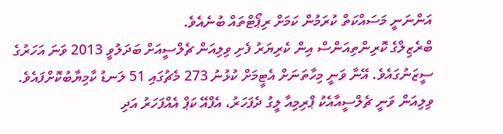އަންނަނީ މަސައްކަތް ކުރަމުން ކަމަށް ރިޕޯޓްތައް ބުނެއެވެ.
ބްރެޒިލްގެ ކޮރިންތިއަންސް އިން ކެރިޔަރު ފެށި ވިލިއަން ޗެލްސީއަށް ބަދަލުވީ 2013 ވަނަ އަހަރުގެ ސީޒަނުގައެވެ. އޭނާ ވަނީ މިހާތަނަށް އެޓީމަށް ކުޅުނު 273 މެޗުގައި 51 ލަނޑު ކާމިޔާބުކޮށްފައެވެ.
ވިލިއަން ވަނީ ޗެލްސީއާއެކު ޕްރިމިއާ ލީގު ދެފަހަރު، އެފްއޭ ކަޕް އެއްފަހަރު އަދި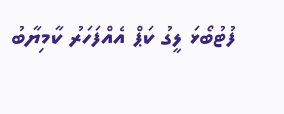ފުޓުބޯޅަ ލީގު ކަޕް އެއްފަހަރު ކާމިޔާބު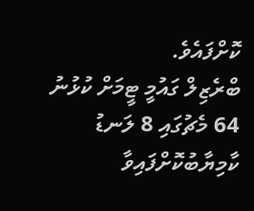ކޮށްފައެވެ.
ބްރެޒިލް ގައުމީ ޓީމަށް ކުޅުނު 64 މެޗުގައި 8 ލަނޑު ކާމިޔާބުކޮށްފައިވާ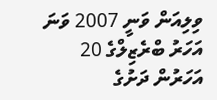ވިލިއަން ވަނީ 2007 ވަނަ އަހަރު ބްރެޒިލްގެ 20 އަހަރުން ދަށުގެ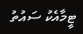ޓީމާއެކު ސައުތު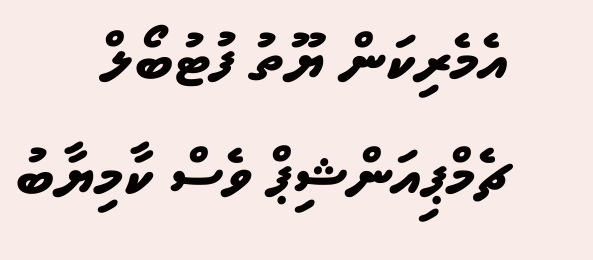އެމެރިކަން ޔޫތު ފުޓުބޯލް ޗެމްޕިއަންޝިޕް ވެސް ކާމިޔާބު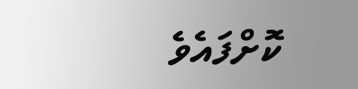ކޮށްފައެވެ